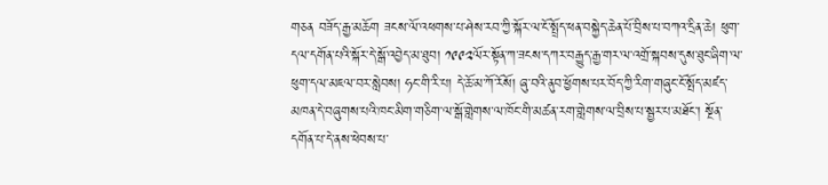གཅན བཟོད་རྒྱ་མཆོག ཟངས་ལོ་འཕགས་པ་ཤེས་རབ་ཀྱི་སྐོར་ལ་ངོ་སྤྲོད་ཕན་བསྐྱེད་ཆེན་པོ་བྲིས་པ་བཀའ་དྲིན་ཆེ། ཕུག་དལ་དགོན་པའི་སྐོར་དེ་སྒོ་འབྱེད་མ་ཐུབ། ༡༩༩༢ལོར་སྟོན་ཀ་ཟངས་དཀར་བརྒྱུད་རྒྱ་གར་ལ་འགྲོ་སྐབས་དུས་ཐུང་ཞིག་ལ་ཕུག་དལ་མཇལ་བར་སླེབས། ཧང་གི་རི་པ། དེ་ཆོ་མ་ཀོ་རོསོ། ཞུ་བའི་ནུབ་ཕྱོགས་པར་བོད་ཀྱི་རིག་གཞུང་ངོ་སྤོད་མཛད་མཁན་དེ་བཞུགས་པའི་ཁང་མིག་གཅིག་ལ་སྒོ་གླེགས་ལ་ཁོང་གི་མཚན་རག་གླེགས་ལ་བྲིས་པ་སྦྱར་པ་མཐོང་། སྔོན་དགོན་པ་དེ་ནས་ཕེབས་པ་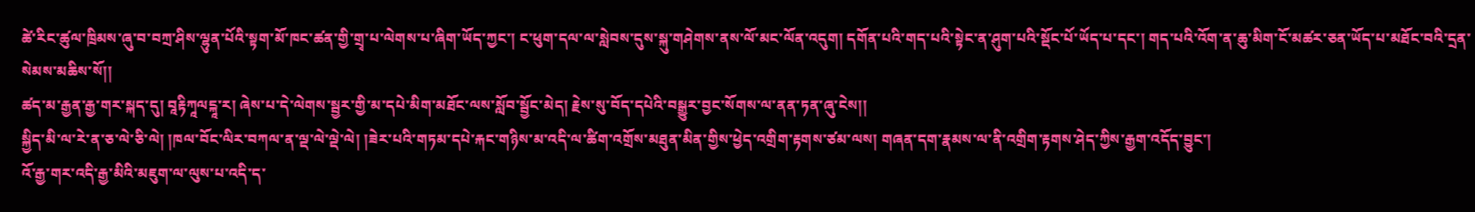ཚེ་རིང་ཚུལ་ཁྲིམས་ཞུ་བ་བཀྲ་ཤིས་ལྷུན་པོའི་སྟག་མོ་ཁང་ཚན་གྱི་གྲྭ་པ་ལེགས་པ་ཞིག་ཡོད་ཀྱང་། ང་ཕུག་དལ་ལ་སླེབས་དུས་སྐུ་གཤེགས་ནས་ལོ་མང་ལོན་འདུག། དགོན་པའི་གད་པའི་སྟེང་ན་ཤུག་པའི་སྡོང་པོ་ཡོད་པ་དང་། གད་པའི་འོག་ན་ཆུ་མིག་ངོ་མཚར་ཅན་ཡོད་པ་མཐོང་བའི་དྲན་སེམས་མཆིས་སོ།།
ཚད་མ་རྒྱན་རྒྱ་གར་སྐད་དུ། བཱརྟིཀཱལངྐཱ་ར། ཞེས་པ་དེ་ལེགས་སྦྱར་གྱི་མ་དཔེ་མིག་མཐོང་ལས་སློབ་སྦྱོང་མེད། རྗེས་སུ་བོད་དཔེའི་བསྒྱུར་བྱང་སོགས་ལ་ནན་ཏན་ཞུ་ངེས།།
སྐྱིད་མི་ལ་རེ་ན་ཅ་ལེ་ཅི་ལེ། །ཁལ་བོང་ལིར་བཀལ་ན་ལྡ་ལེ་ལྡེ་ལེ། །ཟེར་པའི་གཏམ་དཔེ་རྐང་གཉིས་མ་འདི་ལ་ཚིག་འགྲོས་མཐུན་མིན་གྱིས་ཕྱེད་འགྲིག་རྟགས་ཙམ་ལས། གཞན་དག་རྣམས་ལ་ནི་འགྲིག་རྟགས་ཤེད་ཀྱིས་རྒྱག་འདོད་བྱུང་།
འོ་རྒྱ་གར་འདི་རྒྱ་མིའི་མཇུག་ལ་ལུས་པ་འདི་ད་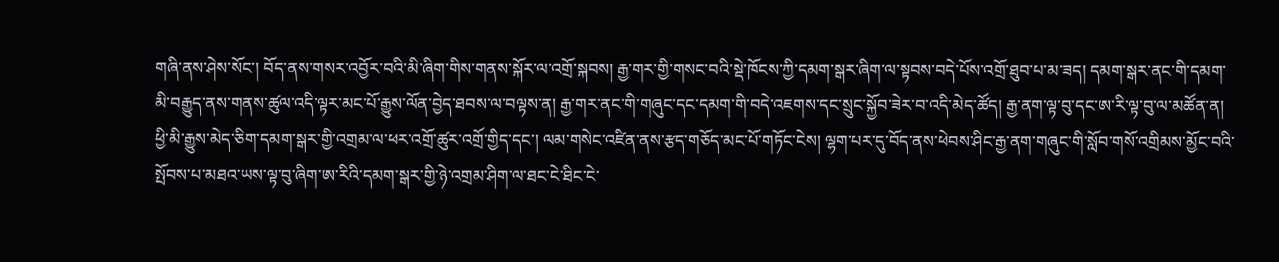གཞི་ནས་ཤེས་སོང་། བོད་ནས་གསར་འབྱོར་བའི་མི་ཞིག་གིས་གནས་སྐོར་ལ་འགྲོ་སྐབས། རྒྱ་གར་གྱི་གསང་བའི་སྡེ་ཁོངས་ཀྱི་དམག་སྒར་ཞིག་ལ་སྟབས་བདེ་པོས་འགྲོ་ཐུབ་པ་མ་ཟད། དམག་སྒར་ནང་གི་དམག་མི་བརྒྱུད་ནས་གནས་ཚུལ་འདི་ལྟར་མང་པོ་རྒྱུས་ལོན་བྱེད་ཐབས་ལ་བལྟས་ན། རྒྱ་གར་ནང་གི་གཞུང་དང་དམག་གི་བདེ་འཇགས་དང་སྲུང་སྐྱོབ་ཟེར་བ་འདི་མེད་ཚོད། རྒྱ་ནག་ལྟ་བུ་དང་ཨ་རི་ལྟ་བུ་ལ་མཚོན་ན། ཕྱི་མི་རྒྱུས་མེད་ཅིག་དམག་སྒར་གྱི་འགྲམ་ལ་ཕར་འགྲོ་ཚུར་འགྲོ་གྱིད་དང་། ལམ་གསེང་འཛིན་ནས་རྩད་གཅོད་མང་པོ་གཏོང་ངེས། ལྷག་པར་དུ་བོད་ནས་ཕེབས་ཤིང་རྒྱ་ནག་གཞུང་གི་སློབ་གསོ་འགྲིམས་མྱོང་བའི་སྤོབས་པ་མཐའ་ཡས་ལྟ་བུ་ཞིག་ཨ་རིའི་དམག་སྒར་གྱི་ཉེ་འགྲམ་ཤིག་ལ་ཐང་ངེ་ཐིང་ངེ་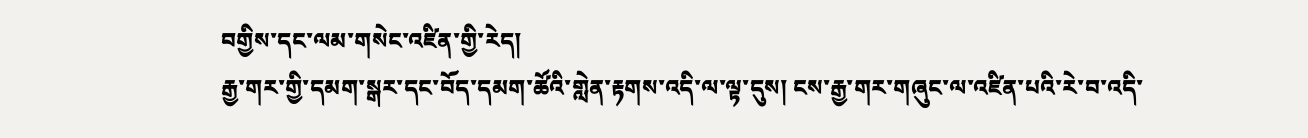བགྱིས་དང་ལམ་གསེང་འཛིན་གྱི་རེད།
རྒྱ་གར་གྱི་དམག་སྒར་དང་བོད་དམག་ཚོའི་གླེན་རྟགས་འདི་ལ་ལྟ་དུས། ངས་རྒྱ་གར་གཞུང་ལ་འཛིན་པའི་རེ་བ་འདི་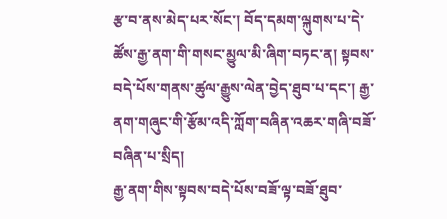རྩ་བ་ནས་མེད་པར་སོང་། བོད་དམག་ལྐུགས་པ་དེ་ཚོས་རྒྱ་ནག་གི་གསང་མྱུལ་མི་ཞིག་བཏང་ན། སྟབས་བདེ་པོས་གནས་ཚུལ་རྒྱུས་ལེན་བྱེད་ཐུབ་པ་དང་། རྒྱ་ནག་གཞུང་གི་རྩོམ་འདི་ཀློག་བཞིན་འཆར་གཞི་བཟོ་བཞིན་པ་སྲིད།
རྒྱ་ནག་གིས་སྟབས་བདེ་པོས་བཟོ་ལྟ་བཟོ་ཐུབ་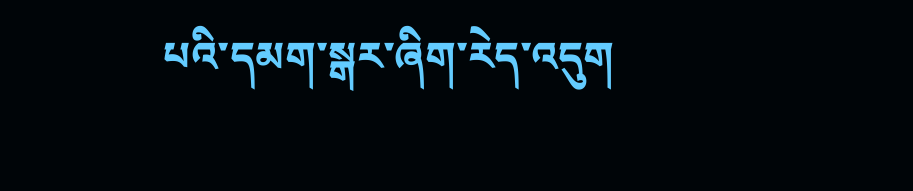པའི་དམག་སྒར་ཞིག་རེད་འདུག